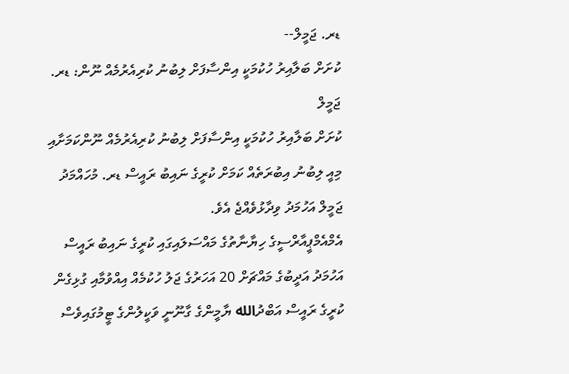ޑރ. ޖަމީލް--
ކުށަށް ބަލާއިރު ހުކުމަކީ އިންސާފަށް ލިބުނު ކުރިއެރުމެއް ނޫން: ޑރ. ޖަމީލް
ކުށަށް ބަލާއިރު ހުކުމަކީ އިންސާފަށް ލިބުނު ކުރިއެރުމެއް ނޫންކަމަށާއި މިއީ ލިބުނު އިބުރަތެއް ކަމަށް ކުރީގެ ނައިބު ރައީސް ޑރ. މުހައްމަދު ޖަމީލް އަހުމަދު ވިދާޅުވެއްޖެ އެވެ.
އެމްއެމްޕީއާރްސީގެ ހިޔާނާތުގެ މައްސަލައިގައި ކުރީގެ ނައިބު ރައީސް އަހުމަދު އަދީބުގެ މައްޗަށް 20 އަހަރުގެ ޖަލު ހުކުމެއް އިއްވުމާއި ގުޅިގެން ކުރީގެ ރައީސް އަބްދުالله ޔާމީންގެ ގާނޫނީ ވަކީލުންގެ ޓީމުގައިވެސް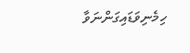ހިމެނިވަޑައިގަންނަވާ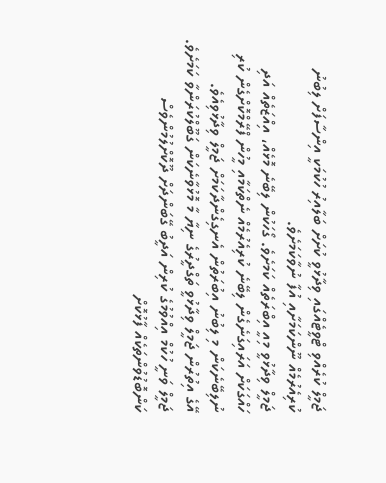ޖަމީލް ކުރެއްވި ޓްވީޓެއްގައި ވިދާޅުވީ ކުށަށް ބަލާއިރު ހުކުމަކީ އިންސާފަށް ލިބުނު ކުރިއެރުމެއް ނޫންކަމަށާއި އުފާ ނުވާކަމަށެވެ.
ޖަމީލް ވިދާޅުވީ މިއީ އިބްރަތެއް ކަމަށެވެ. ގޯހަކުން ލިބޭނެ މޮޅެއް، އިއްޒަތެއް އަދި ހައްގަކަށް އަރައިގަނެގެން ލިބޭނެ ކުރިއެރުމެއް ނެތްކަމާއި މީހުން ފްރޭމްކޮށްގެން ކުރި ނުލިބޭނެކަން މި ލިބުނު އިބުރަތުން އެނގިގެންދާކަމަށް ޖަމީލް ވިދާޅުވިއެވެ.
އޭގެ އިތުރުން ޖަމީލް ވިދާޅުވީ ތަގްދީރުގެ ނިޔާ މާ މޮޅުވާނެކަން ގަބޫލްކުރަންވާ ކަމަށެވެ.
ޖަމީލް ވަނީ ހުކުމް އިއްވުމުގެ ކުރިން އަދީބު ގޭބަންދަށް ދޫކޮށްލުމުންވެސް ކަންބޮޑުވުންތަކެއް ފާޅުކޮށް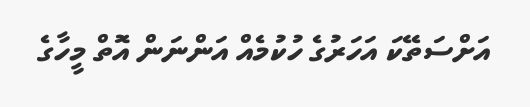އަށްސަތޭކަ އަހަރުގެ ހުކުމެއް އަންނަން އޮތް މީހާގެ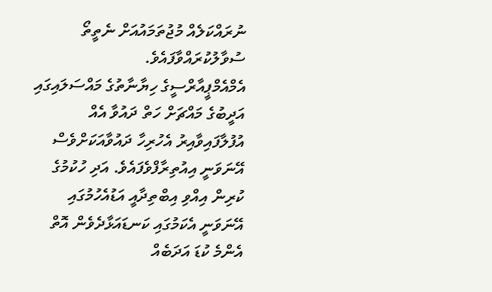ނުރައްކަލެއް މުޖުތަމައުއަށް ނެތީތޯ ސުވާލުކުރައްވާފައެވެ.
އެމްއެމްޕީއާރްސީގެ ހިޔާނާތުގެ މައްސަލައިގައި އަދީބުގެ މައްޗަށް ހަތް ދައުވާ އެއް އުފުލާފައިވާއިރު އެހުރިހާ ދައުވާއަކަށްވެސް އޭނަވަނީ އިއުތިރާފްވެފައެވެ. އަދި ހުކުމުގެ ކުރިން އިއްވި އިބްތިދާއީ އަޑުއެހުމުގައި އޭނަވަނީ އެކަމުގައި ކަނޑައަޅާދެވެން އޮތް އެންމެ ކުޑަ އަދަބެއް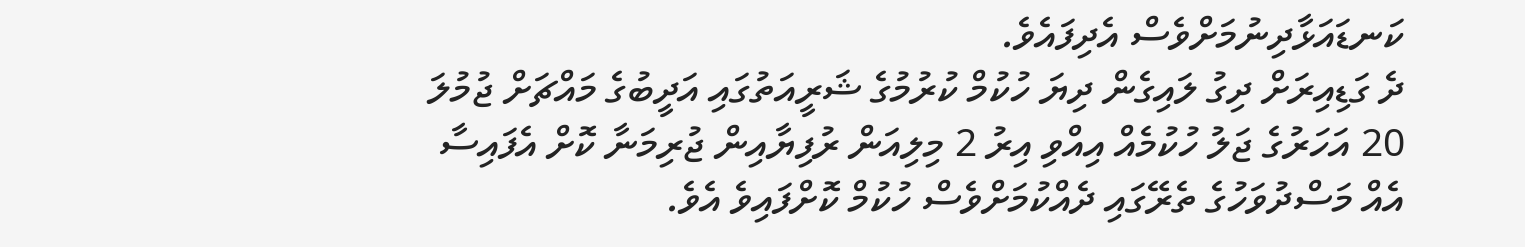ކަނޑައަޅާދިނުމަށްވެސް އެދިފައެވެ.
ދެ ގަޑިއިރަށް ދިގު ލައިގެން ދިޔަ ހުކުމް ކުރުމުގެ ޝަރީއަތުގައި އަދީބުގެ މައްޗަށް ޖުމުލަ 20 އަހަރުގެ ޖަލު ހުކުމެއް އިއްވި އިރު 2 މިލިއަން ރުފިޔާއިން ޖުރިމަނާ ކޮށް އެފައިސާ އެއް މަސްދުވަހުގެ ތެރޭގައި ދެއްކުމަށްވެސް ހުކުމް ކޮށްފައިވެ އެވެ.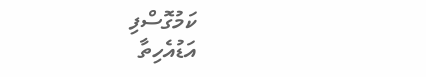ކަމުގޮސްފި
އަޑުއެހިތާ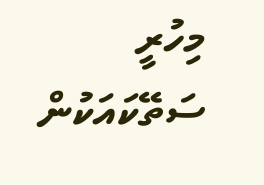މިހުރީ
ސަތޭކައަކުން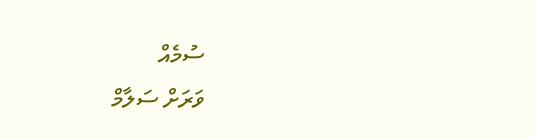ސުމެއް
ވަރަށް ސަލާމް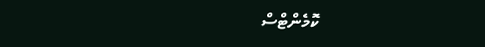ކޮމެންޓްސް